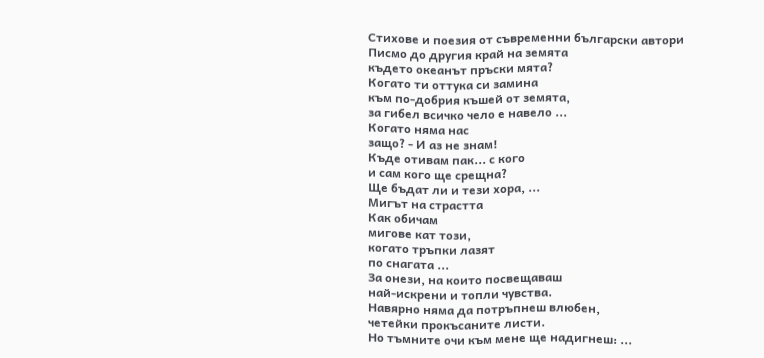Стихове и поезия от съвременни български автори
Писмо до другия край на земята
където океанът пръски мята?
Когато ти оттука си замина
към по-добрия къшей от земята,
за гибел всичко чело е навело ...
Когато няма нас
защо? - И аз не знам!
Къде отивам пак... с кого
и сам кого ще срещна?
Ще бъдат ли и тези хора, ...
Мигът на страстта
Как обичам
мигове кат този,
когато тръпки лазят
по снагата ...
За онези, на които посвещаваш
най-искрени и топли чувства.
Навярно няма да потръпнеш влюбен,
четейки прокъсаните листи.
Но тъмните очи към мене ще надигнеш: ...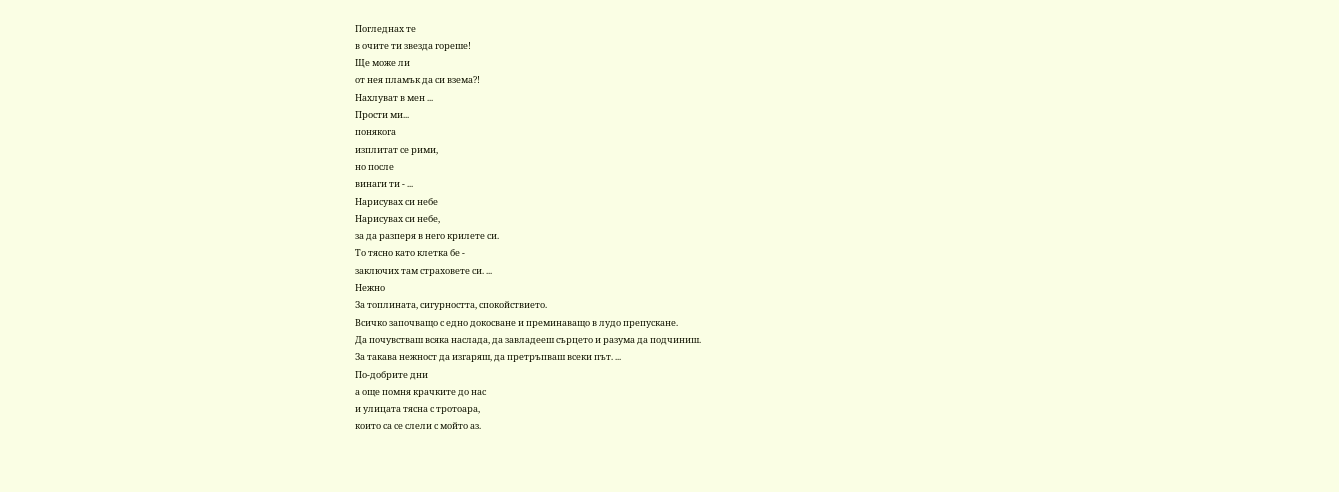Погледнах те
в очите ти звезда гореше!
Ще може ли
от нея пламък да си взема?!
Нахлуват в мен ...
Прости ми...
понякога
изплитат се рими,
но после
винаги ти - ...
Нарисувах си небе
Нарисувах си небе,
за да разперя в него крилете си.
То тясно като клетка бе -
заключих там страховете си. ...
Нежно
За топлината, сигурността, спокойствието.
Всичко започващо с едно докосване и преминаващо в лудо препускане.
Да почувстваш всяка наслада, да завладееш сърцето и разума да подчиниш.
За такава нежност да изгаряш, да претръпваш всеки път. ...
По-добрите дни
а още помня крачките до нас
и улицата тясна с тротоара,
които са се слели с мойто аз.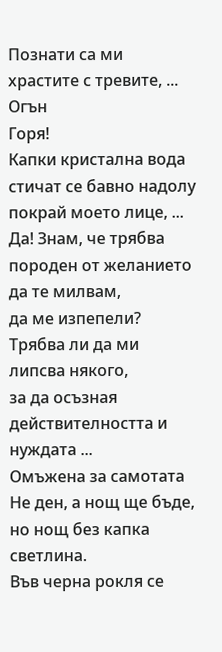Познати са ми храстите с тревите, ...
Огън
Горя!
Капки кристална вода
стичат се бавно надолу
покрай моето лице, ...
Да! Знам, че трябва
породен от желанието да те милвам,
да ме изпепели?
Трябва ли да ми липсва някого,
за да осъзная действителността и нуждата ...
Омъжена за самотата
Не ден, а нощ ще бъде,
но нощ без капка светлина.
Във черна рокля се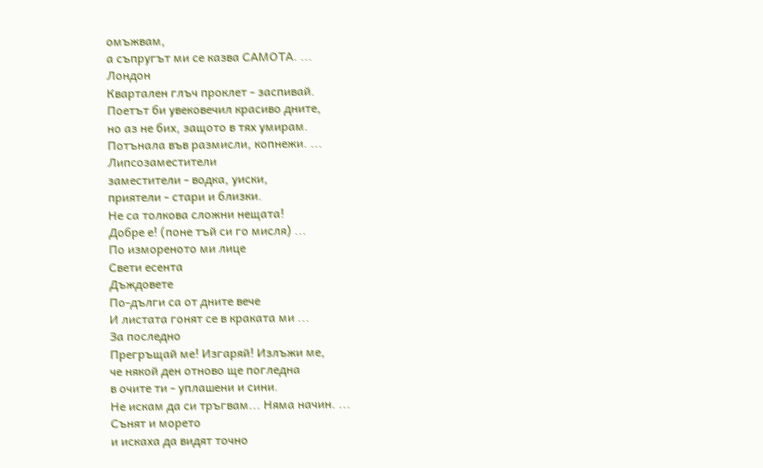омъжвам,
а съпругът ми се казва САМОТА. ...
Лондон
Квартален глъч проклет - заспивай.
Поетът би увековечил красиво дните,
но аз не бих, защото в тях умирам.
Потънала във размисли, копнежи. ...
Липсозаместители
заместители - водка, уиски,
приятели - стари и близки.
Не са толкова сложни нещата!
Добре е! (поне тъй си го мисля) ...
По измореното ми лице
Свети есента
Дъждовете
По-дълги са от дните вече
И листата гонят се в краката ми ...
За последно
Прегръщай ме! Изгаряй! Излъжи ме,
че някой ден отново ще погледна
в очите ти - уплашени и сини.
Не искам да си тръгвам... Няма начин. ...
Сънят и морето
и искаха да видят точно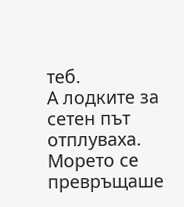теб.
А лодките за сетен път отплуваха.
Морето се превръщаше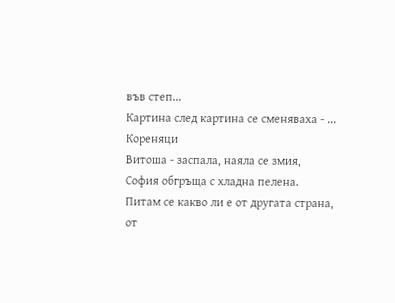във степ...
Картина след картина се сменяваха - ...
Кореняци
Витоша - заспала, наяла се змия,
София обгръща с хладна пелена.
Питам се какво ли е от другата страна,
от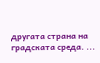другата страна на градската среда. ...